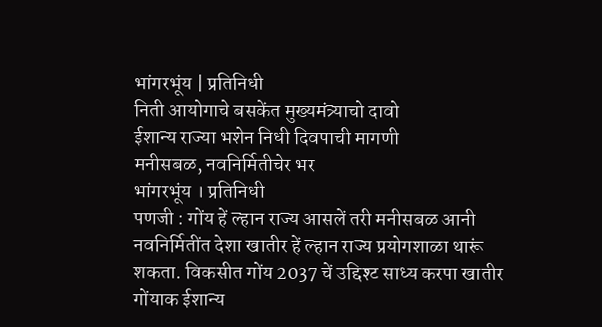भांगरभूंय | प्रतिनिधी
निती आयोगाचे बसकेंत मुख्यमंत्र्याचो दावो
ईशान्य राज्या भशेन निधी दिवपाची मागणी
मनीसबळ, नवनिर्मितीचेर भर
भांगरभूंय । प्रतिनिधी
पणजी : गोंय हें ल्हान राज्य आसलें तरी मनीसबळ आनी नवनिर्मितींत देशा खातीर हें ल्हान राज्य प्रयोगशाळा थारूं शकता. विकसीत गोंय 2037 चें उद्दिश्ट साध्य करपा खातीर गोंयाक ईशान्य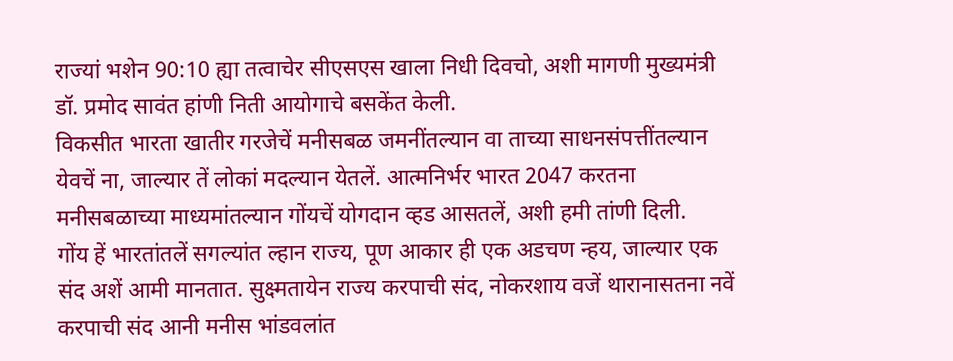राज्यां भशेन 90:10 ह्या तत्वाचेर सीएसएस खाला निधी दिवचो, अशी मागणी मुख्यमंत्री डॉ. प्रमोद सावंत हांणी निती आयोगाचे बसकेंत केली.
विकसीत भारता खातीर गरजेचें मनीसबळ जमनींतल्यान वा ताच्या साधनसंपत्तींतल्यान येवचें ना, जाल्यार तें लोकां मदल्यान येतलें. आत्मनिर्भर भारत 2047 करतना मनीसबळाच्या माध्यमांतल्यान गोंयचें योगदान व्हड आसतलें, अशी हमी तांणी दिली.
गोंय हें भारतांतलें सगल्यांत ल्हान राज्य, पूण आकार ही एक अडचण न्हय, जाल्यार एक संद अशें आमी मानतात. सुक्ष्मतायेन राज्य करपाची संद, नोकरशाय वजें थारानासतना नवें करपाची संद आनी मनीस भांडवलांत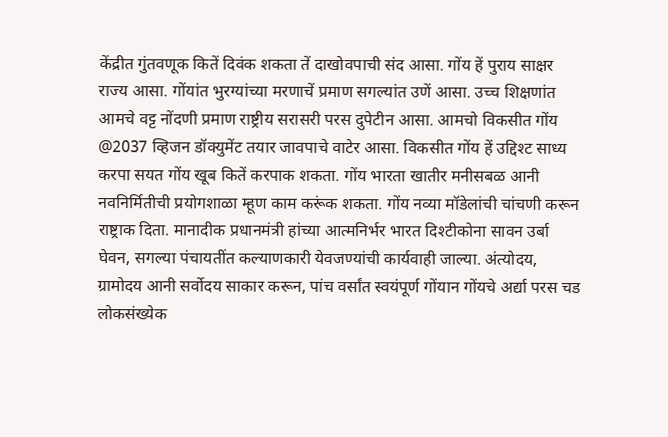केंद्रीत गुंतवणूक कितें दिवंक शकता तें दाखोवपाची संद आसा. गोंय हें पुराय साक्षर राज्य आसा. गोंयांत भुरग्यांच्या मरणाचें प्रमाण सगल्यांत उणें आसा. उच्च शिक्षणांत आमचे वट्ट नोंदणी प्रमाण राष्ट्रीय सरासरी परस दुपेटीन आसा. आमचो विकसीत गोंय @2037 व्हिजन डॉक्युमेंट तयार जावपाचे वाटेर आसा. विकसीत गोंय हें उद्दिश्ट साध्य करपा सयत गोंय खूब कितें करपाक शकता. गोंय भारता खातीर मनीसबळ आनी नवनिर्मितीची प्रयोगशाळा म्हूण काम करूंक शकता. गोंय नव्या मॉडेलांची चांचणी करून राष्ट्राक दिता. मानादीक प्रधानमंत्री हांच्या आत्मनिर्भर भारत दिश्टीकोना सावन उर्बा घेवन, सगल्या पंचायतींत कल्याणकारी येवजण्यांची कार्यवाही जाल्या. अंत्योदय, ग्रामोदय आनी सर्वोदय साकार करून, पांच वर्सांत स्वयंपूर्ण गोंयान गोंयचे अर्द्या परस चड लोकसंख्येक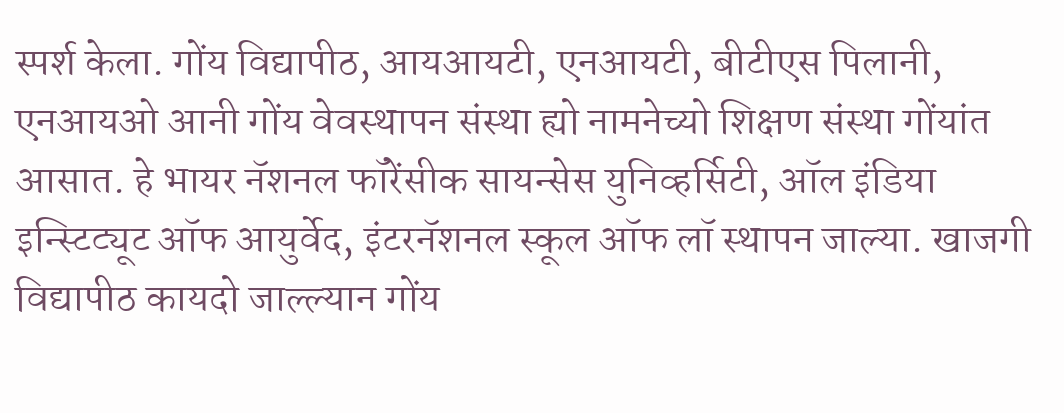स्पर्श केला. गोंय विद्यापीठ, आयआयटी, एनआयटी, बीटीएस पिलानी, एनआयओ आनी गोंय वेवस्थापन संस्था ह्यो नामनेच्यो शिक्षण संस्था गोंयांत आसात. हे भायर नॅशनल फॉरेंसीक सायन्सेस युनिव्हर्सिटी, ऑल इंडिया इन्स्टिट्यूट ऑफ आयुर्वेद, इंटरनॅशनल स्कूल ऑफ लॉ स्थापन जाल्या. खाजगी विद्यापीठ कायदो जाल्ल्यान गोंय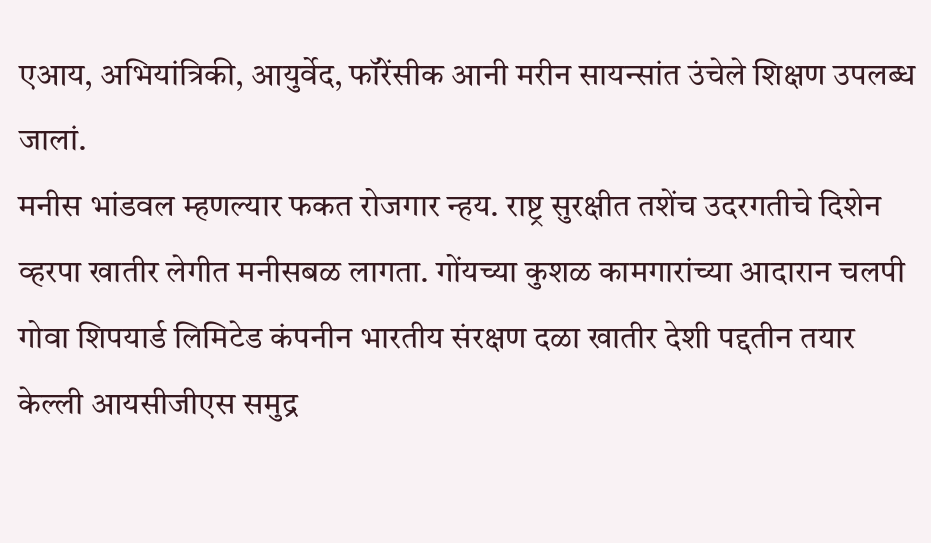एआय, अभियांत्रिकी, आयुर्वेद, फॉरेंसीक आनी मरीन सायन्सांत उंचेले शिक्षण उपलब्ध जालां.
मनीस भांडवल म्हणल्यार फकत रोजगार न्हय. राष्ट्र सुरक्षीत तशेंच उदरगतीचे दिशेन व्हरपा खातीर लेगीत मनीसबळ लागता. गोंयच्या कुशळ कामगारांच्या आदारान चलपी गोवा शिपयार्ड लिमिटेड कंपनीन भारतीय संरक्षण दळा खातीर देशी पद्दतीन तयार केल्ली आयसीजीएस समुद्र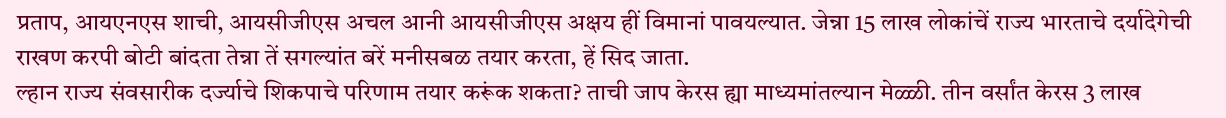प्रताप, आयएनएस शाची, आयसीजीएस अचल आनी आयसीजीएस अक्षय हीं विमानां पावयल्यात. जेन्ना 15 लाख लोकांचें राज्य भारताचे दर्यादेगेची राखण करपी बोटी बांदता तेन्ना तें सगल्यांत बरें मनीसबळ तयार करता, हें सिद जाता.
ल्हान राज्य संवसारीक दर्ज्याचे शिकपाचे परिणाम तयार करूंक शकता? ताची जाप केरस ह्या माध्यमांतल्यान मेळ्ळी. तीन वर्सांत केरस 3 लाख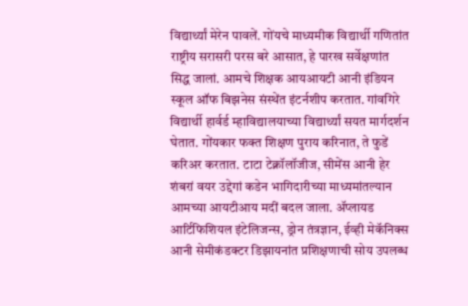विद्यार्थ्यां मेरेन पावलें. गोंयचे माध्यमीक विद्यार्थी गणितांत राष्ट्रीय सरासरी परस बरे आसात, हे पारख सर्वेक्षणांत सिद्ध जालां. आमचे शिक्षक आयआयटी आनी इंडियन स्कूल ऑफ बिझनेस संस्थेंत इंटर्नशीप करतात. गांवगिरे विद्यार्थी हार्वर्ड म्हाविद्यालयाच्या विद्यार्थ्यां सयत मार्गदर्शन घेतात. गोंयकार फक्त शिक्षण पुराय करिनात, ते फुडें करिअर करतात. टाटा टेक्नॉलॉजीज, सीमेंस आनी हेर शंबरां वयर उद्देगां कडेन भागिदारीच्या माध्यमांतल्यान आमच्या आयटीआय मदीं बदल जाला. ॲप्लायड आर्टिफिशियल इंटेलिजन्स, ड्रोन तंत्रज्ञान, ईव्ही मेकॅनिक्स आनी सेमीकंडक्टर डिझायनांत प्रशिक्षणाची सोय उपलब्ध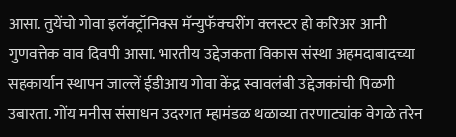आसा. तुयेंचो गोवा इलॅक्ट्रॉनिक्स मॅन्युफॅक्चरींग क्लस्टर हो करिअर आनी गुणवत्तेक वाव दिवपी आसा. भारतीय उद्देजकता विकास संस्था अहमदाबादच्या सहकार्यान स्थापन जाल्लें ईडीआय गोवा केंद्र स्वावलंबी उद्देजकांची पिळगी उबारता. गोंय मनीस संसाधन उदरगत म्हामंडळ थळाव्या तरणाट्यांक वेगळे तरेन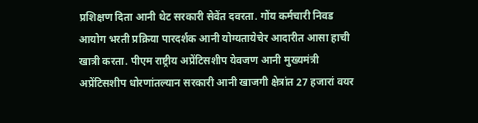प्रशिक्षण दिता आनी थेट सरकारी सेवेंत दवरता. गोंय कर्मचारी निवड आयोग भरती प्रक्रिया पारदर्शक आनी योग्यतायेचेर आदारीत आसा हाची खात्री करता. पीएम राष्ट्रीय अप्रेंटिसशीप येवजण आनी मुख्यमंत्री अप्रेंटिसशीप धोरणांतल्यान सरकारी आनी खाजगी क्षेत्रांत 27 हजारां वयर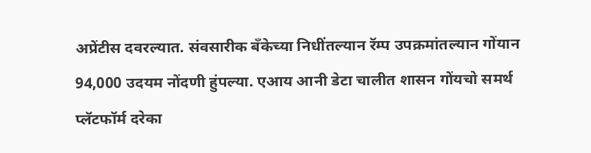अप्रेंटीस दवरल्यात. संवसारीक बँकेच्या निधींतल्यान रॅम्प उपक्रमांतल्यान गोंयान 94,000 उदयम नोंदणी हुंपल्या. एआय आनी डेटा चालीत शासन गोंयचो समर्थ प्लॅटफॉर्म दरेका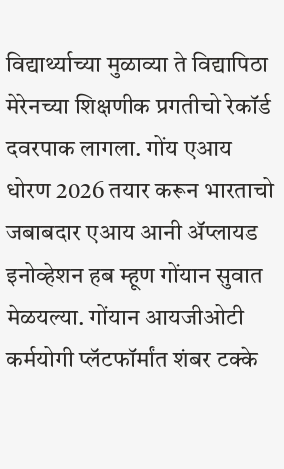विद्यार्थ्याच्या मुळाव्या ते विद्यापिठा मेरेनच्या शिक्षणीक प्रगतीचो रेकॉर्ड दवरपाक लागला. गोंय एआय धोरण 2026 तयार करून भारताचो जबाबदार एआय आनी ॲप्लायड इनोव्हेशन हब म्हूण गोंयान सुवात मेळयल्या. गोंयान आयजीओटी कर्मयोगी प्लॅटफॉर्मांत शंबर टक्के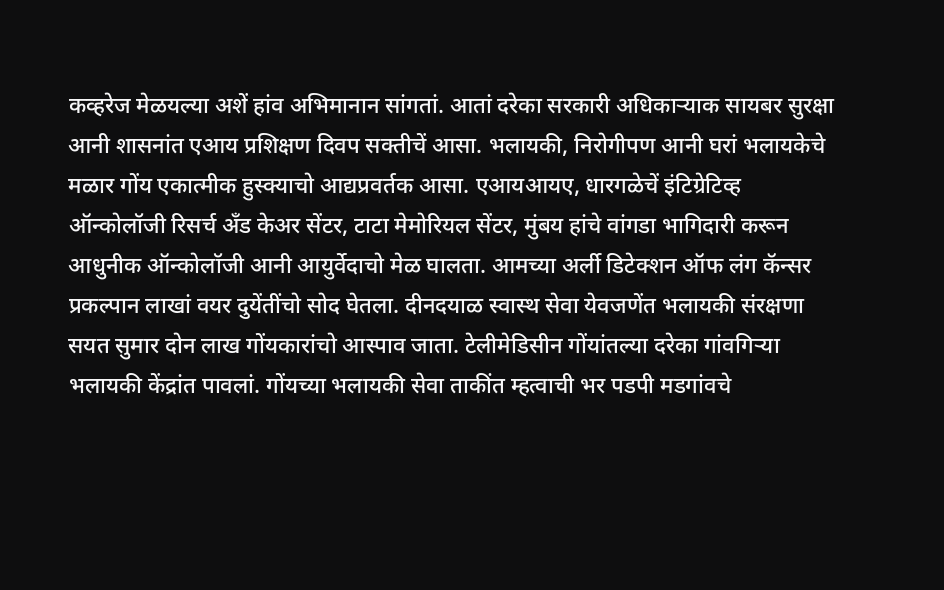कव्हरेज मेळयल्या अशें हांव अभिमानान सांगतां. आतां दरेका सरकारी अधिकाऱ्याक सायबर सुरक्षा आनी शासनांत एआय प्रशिक्षण दिवप सक्तीचें आसा. भलायकी, निरोगीपण आनी घरां भलायकेचे मळार गोंय एकात्मीक हुस्क्याचो आद्यप्रवर्तक आसा. एआयआयए, धारगळेचें इंटिग्रेटिव्ह ऑन्कोलॉजी रिसर्च अँड केअर सेंटर, टाटा मेमोरियल सेंटर, मुंबय हांचे वांगडा भागिदारी करून आधुनीक ऑन्कोलॉजी आनी आयुर्वेदाचो मेळ घालता. आमच्या अर्ली डिटेक्शन ऑफ लंग कॅन्सर प्रकल्पान लाखां वयर दुयेंतींचो सोद घेतला. दीनदयाळ स्वास्थ सेवा येवजणेंत भलायकी संरक्षणा सयत सुमार दोन लाख गोंयकारांचो आस्पाव जाता. टेलीमेडिसीन गोंयांतल्या दरेका गांवगिऱ्या भलायकी केंद्रांत पावलां. गोंयच्या भलायकी सेवा ताकींत म्हत्वाची भर पडपी मडगांवचे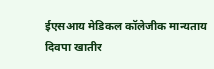ईएसआय मेडिकल कॉलेजीक मान्यताय दिवपा खातीर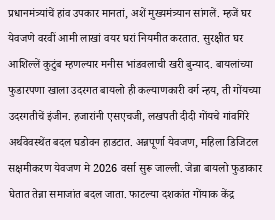प्रधानमंत्र्यांचें हांव उपकार मानतां, अशें मुख्यमंत्र्यान सांगलें. म्हजें घर येवजणे वरवीं आमी लाखां वयर घरां नियमीत करतात. सुरक्षीत घर आशिल्लें कुटुंब म्हणल्यार मनीस भांडवलाची खरी बुन्याद. बायलांच्या फुडारपणा खाला उदरगत बायलो ही कल्याणकारी वर्ग न्हय, ती गोंयच्या उदरगतीचें इंजीन. हजारांनी एसएचजी, लखपती दीदी गोंयचे गांवगिरे अर्थवेवस्थेंत बदल घडोवन हाडटात. अन्नपूर्णा येवजण, महिला डिजिटल सक्षमीकरण येवजण मे 2026 वर्सा सुरू जाल्ली. जेन्ना बायलो फुडाकार घेतात तेन्ना समाजांत बदल जाता. फाटल्या दशकांत गोंयाक केंद्र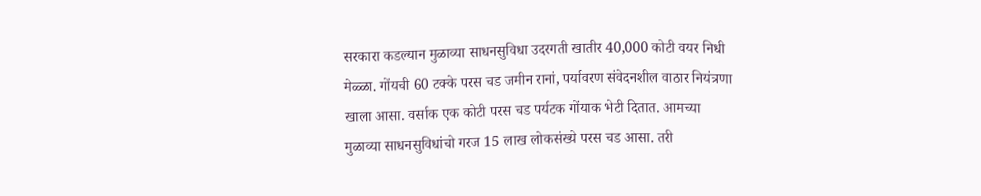सरकारा कडल्यान मुळाव्या साधनसुविधा उदरगती खातीर 40,000 कोटी वयर निधी मेळ्ळा. गोंयची 60 टक्के परस चड जमीन रानां, पर्यावरण संवेदनशील वाठार नियंत्रणा खाला आसा. वर्साक एक कोटी परस चड पर्यटक गोंयाक भेटी दितात. आमच्या मुळाव्या साधनसुविधांचो गरज 15 लाख लोकसंख्ये परस चड आसा. तरी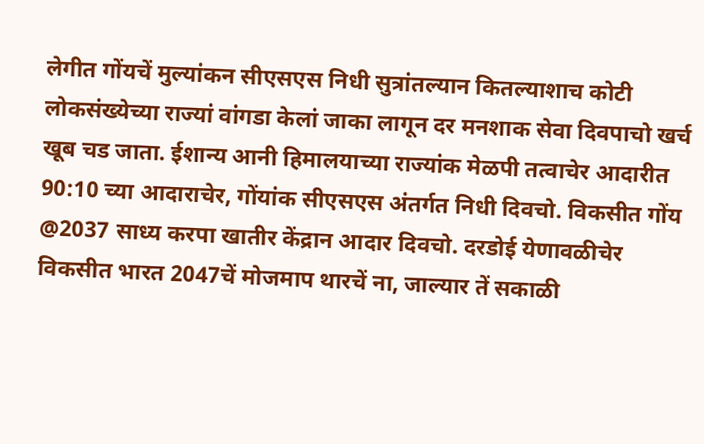लेगीत गोंयचें मुल्यांकन सीएसएस निधी सुत्रांतल्यान कितल्याशाच कोटी लोकसंख्येच्या राज्यां वांगडा केलां जाका लागून दर मनशाक सेवा दिवपाचो खर्च खूब चड जाता. ईशान्य आनी हिमालयाच्या राज्यांक मेळपी तत्वाचेर आदारीत 90:10 च्या आदाराचेर, गोंयांक सीएसएस अंतर्गत निधी दिवचो. विकसीत गोंय @2037 साध्य करपा खातीर केंद्रान आदार दिवचो. दरडोई येणावळीचेर विकसीत भारत 2047चें मोजमाप थारचें ना, जाल्यार तें सकाळी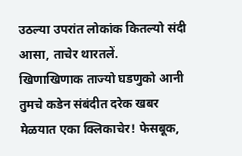उठल्या उपरांत लोकांक कितल्यो संदी आसा, ताचेर थारतलें.
खिणाखिणाक ताज्यो घडणुको आनी तुमचे कडेन संबंदीत दरेक खबर मेळयात एका क्लिकाचेर! फेसबूक,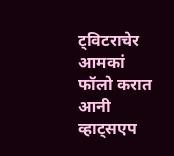ट्विटराचेर आमकां फॉलो करात आनी व्हाट्सएप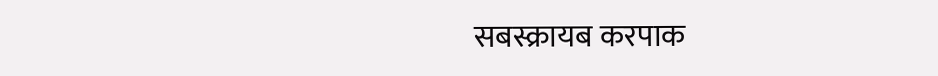सबस्क्रायब करपाक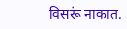विसरूं नाकात.